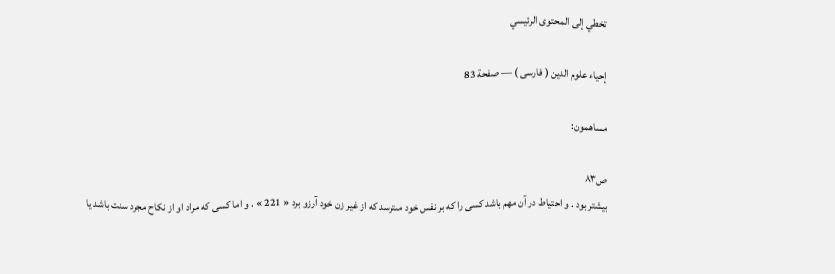تخطي إلى المحتوى الرئيسي

إحياء علوم الدين ( فارسى ) — صفحة 83

مساهمون:

ص٨٣
بيشتر بود . و احتياط در آن مهم باشد كسى را كه بر نفس خود مىترسد كه از غير زن خود آرزو برد « 221 » . و اما كسى كه مراد او از نكاح مجرد سنت باشد يا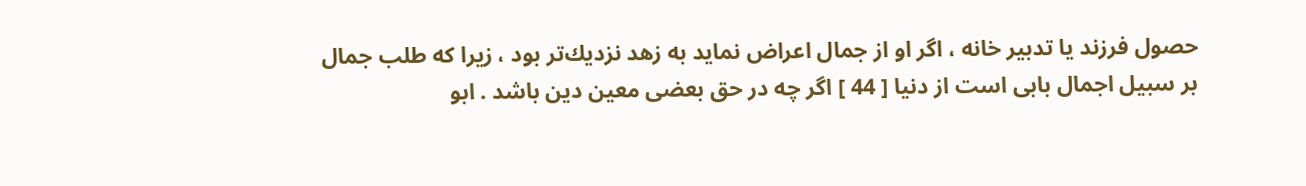حصول فرزند يا تدبير خانه ، اگر او از جمال اعراض نمايد به زهد نزديك‌تر بود ، زيرا كه طلب جمال بر سبيل اجمال بابى است از دنيا [ 44 ] اگر چه در حق بعضى معين دين باشد . ابو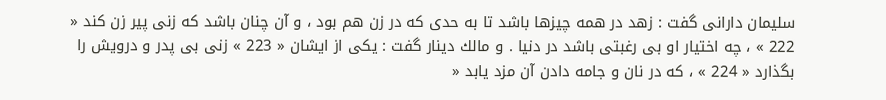سليمان دارانى گفت : زهد در همه چيزها باشد تا به حدى كه در زن هم بود ، و آن چنان باشد كه زنى پير زن كند « 222 » ، چه اختيار او بى رغبتى باشد در دنيا . و مالك دينار گفت : يكى از ايشان « 223 » زنى بى پدر و درويش را بگذارد « 224 » ، كه در نان و جامه دادن آن مزد يابد «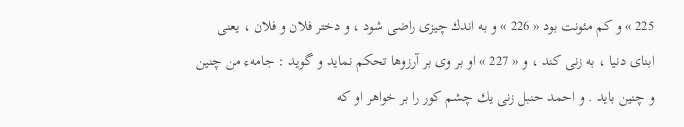225 » و كم مئونت بود « 226 » و به اندك چيزى راضى شود ، و دختر فلان و فلان ، يعنى ابناى دنيا ، به زنى كند ، و « 227 » او بر وى بر آرزوها تحكم نمايد و گويد : جامهء من چنين و چنين بايد . و احمد حنبل زنى يك چشم كور را بر خواهر او كه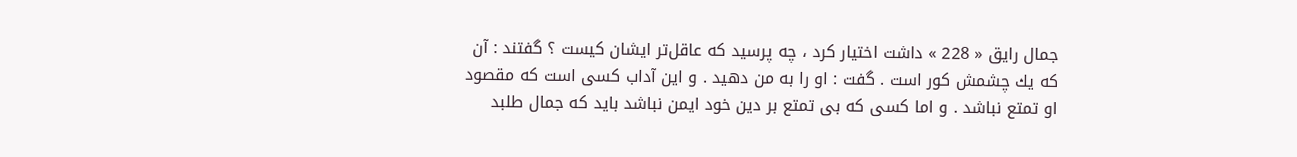جمال رايق « 228 » داشت اختيار كرد ، چه پرسيد كه عاقل‌تر ايشان كيست ؟ گفتند : آن كه يك چشمش كور است . گفت : او را به من دهيد . و اين آداب كسى است كه مقصود او تمتع نباشد . و اما كسى كه بى تمتع بر دين خود ايمن نباشد بايد كه جمال طلبد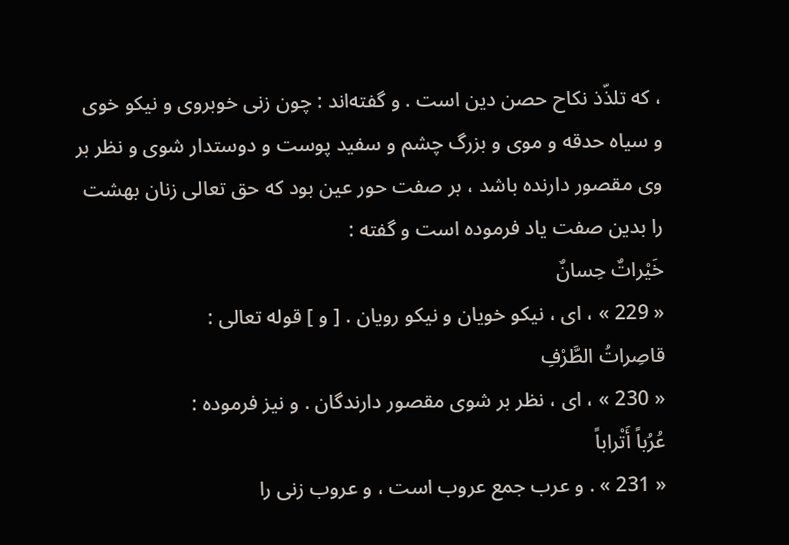، كه تلذّذ نكاح حصن دين است . و گفته‌اند : چون زنى خوبروى و نيكو خوى و سياه حدقه و موى و بزرگ چشم و سفيد پوست و دوستدار شوى و نظر بر وى مقصور دارنده باشد ، بر صفت حور عين بود كه حق تعالى زنان بهشت را بدين صفت ياد فرموده است و گفته :
خَيْراتٌ حِسانٌ
« 229 » ، اى ، نيكو خويان و نيكو رويان . [ و ] قوله تعالى :
قاصِراتُ الطَّرْفِ
« 230 » ، اى ، نظر بر شوى مقصور دارندگان . و نيز فرموده :
عُرُباً أَتْراباً
« 231 » . و عرب جمع عروب است ، و عروب زنى را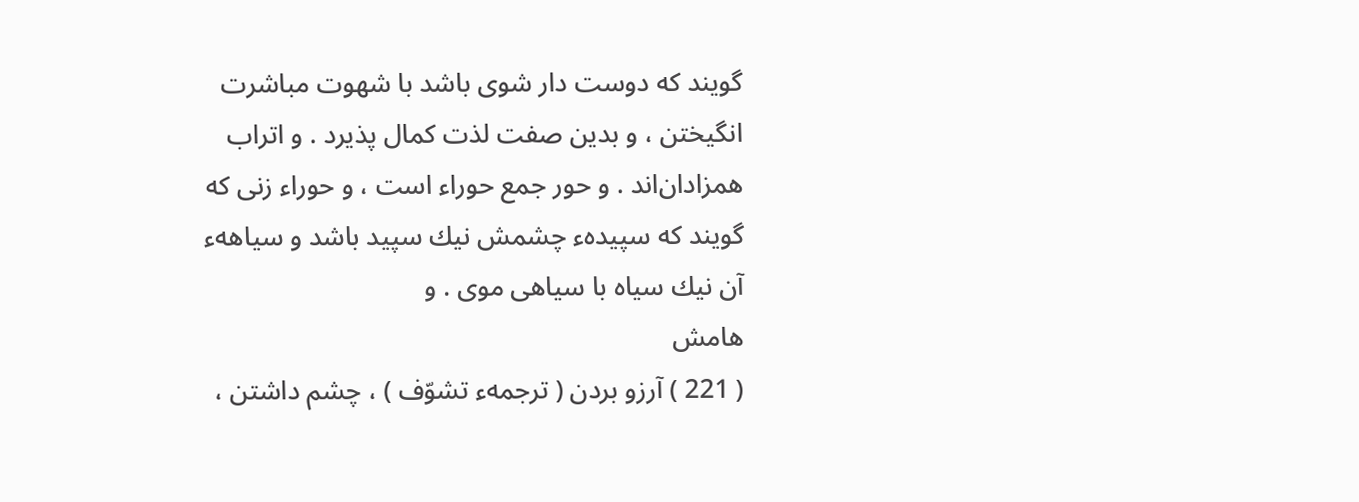گويند كه دوست دار شوى باشد با شهوت مباشرت انگيختن ، و بدين صفت لذت كمال پذيرد . و اتراب همزادان‌اند . و حور جمع حوراء است ، و حوراء زنى كه گويند كه سپيدهء چشمش نيك سپيد باشد و سياههء آن نيك سياه با سياهى موى . و
هامش
( 221 ) آرزو بردن ( ترجمهء تشوّف ) ، چشم داشتن ،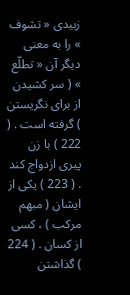زبيدى « تشوف » را به معنى ديگر آن « تطلّع » ( سر كشيدن از براى نگريستن ) گرفته است . ( 222 ) با زن پيرى ازدواج كند . ( 223 ) يكى از ايشان ( مبهم مركب ) ، كسى از كسان . ( 224 ) گذاشتن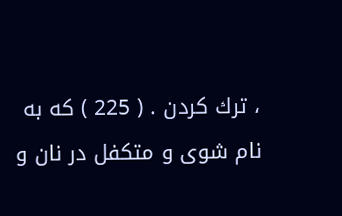، ترك كردن . ( 225 ) كه به نام شوى و متكفل در نان و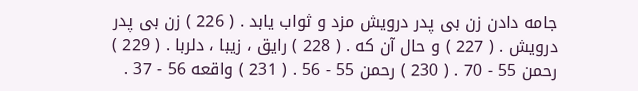جامه دادن زن بى پدر درويش مزد و ثواب يابد . ( 226 ) زن بى پدر درويش . ( 227 ) و حال آن كه . ( 228 ) رايق ، زيبا ، دلربا . ( 229 ) رحمن 55 - 70 . ( 230 ) رحمن 55 - 56 . ( 231 ) واقعه 56 - 37 .